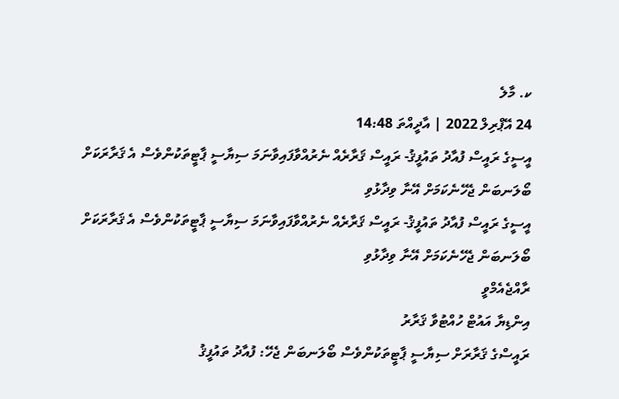ކ. މާލެ
24 އޭޕްރިލް 2022 | އާދީއްތަ 14:48
އީސީގެ ރައީސް ފުއާދު ތައުފީޤު- ރައީސް ޤަރާރެއް ނެރުއްވާފައިވާނަމަ ސިޔާސީ ޕާޓީތަކުންވެސް އެ ޤަރާރަކަށް ބޯލަނބަން ޖެހޭނެކަމަށް އޭނާ ވިދާޅުވި
އީސީގެ ރައީސް ފުއާދު ތައުފީޤު- ރައީސް ޤަރާރެއް ނެރުއްވާފައިވާނަމަ ސިޔާސީ ޕާޓީތަކުންވެސް އެ ޤަރާރަކަށް ބޯލަނބަން ޖެހޭނެކަމަށް އޭނާ ވިދާޅުވި
ރާއްޖެއެމްވީ
އިންޑިޔާ އައުޓް ހުއްޓުވާ ޤަރާރު
ރައީސްގެ ޤަރާރަށް ސިޔާސީ ޕާޓީތަކުންވެސް ބޯލަނބަން ޖެހޭ: ފުއާދު ތައުފީޤު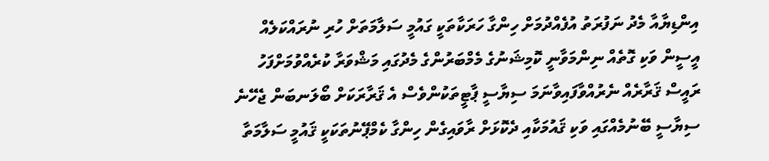އިންޑިޔާއާ މެދު ނަފުރަތު އުފެއްދުމަށް ހިންގާ ހަރަކާތަކީ ގައުމީ ސަލާމަތަށް ހުރި ނުރައްކަލެއް
އީސީން ވަކި ގޮތެއް ނިންމަވާނީ ކޮމިޝަނުގެ މެމްބަރުންގެ މެދުގައި މަޝްވަރާ ކުރެއްވުމަށްފަހު
ރައީސް ޤަރާރެއް ނެރުއްވާފައިވާނަމަ ސިޔާސީ ޕާޓީތަކުންވެސް އެ ޤަރާރަކަށް ބޯލަނބަން ޖެހޭނެ
ސިޔާސީ ބޭނުމެއްގައި ވަކި ޤައުމަކާއި ދެކޮޅަށް ރާވައިގެން ހިންގާ ކެމްޕޭނުތަކަކީ ޤައުމީ ސަލާމަތާ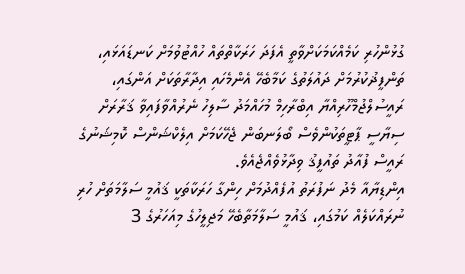ގުޅުންހުރި ކަމެއްކަމަކަށްވާތީ އެފަދަ ހަރަކާތްތައް ހުއްޓުވުމަށް ކަނޑައަޅައި، ތަންފީޛުކުރުމަށް ދައުލަތުގެ ކަމާބެހޭ އެންމެހައި އިދާރާތަކަށް އަންގައި، ރައީސުލްޖުމްހޫރިއްޔާ އިބްރާހިމް މުހައްމަދު ސާލިހު ނެރުއްވާފައިވާ ޤަރާރަށް ސިޔާސީ ޕާޓީތަކުންވެސް ބޯލަނބަން ޖެހޭކަމަށް އިލެކްޝަންސް ކޮމިޝަނުގެ ރައީސް ފުއާދު ތައުފީޤު ވިދާޅުވެއްޖެއެވެ.
އިންޑިޔާއާ މެދު ނަފުރަތު އުފެއްދުމަށް ހިންގާ ހަރަކާތަކީ ޤައުމީ ސަލާމަތަށް ހުރި ނުރައްކަލެއް ކަމުގައި، ޤައުމީ ސަލާމަތާބެހޭ މަޖިލީހުގެ މިއަހަރުގެ 3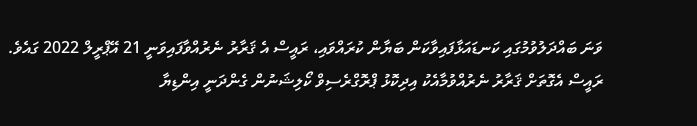ވަނަ ބައްދަލުވުމުގައި ކަނޑައަޅާފައިވާކަން ބަޔާން ކުރައްވައި، ރައީސް އެ ޤަރާރު ނެރުއްވާފައިވަނީ 21 އޭޕްރީލް 2022 ގައެވެ.
ރައީސް އެގޮތަށް ޤަރާރު ނެރުއްވުމާއެކު އިދިކޮޅު ޕްރޮގްރެސިވް ކޯލިޝަނުން ގެންދަނީ އިންޑިޔާ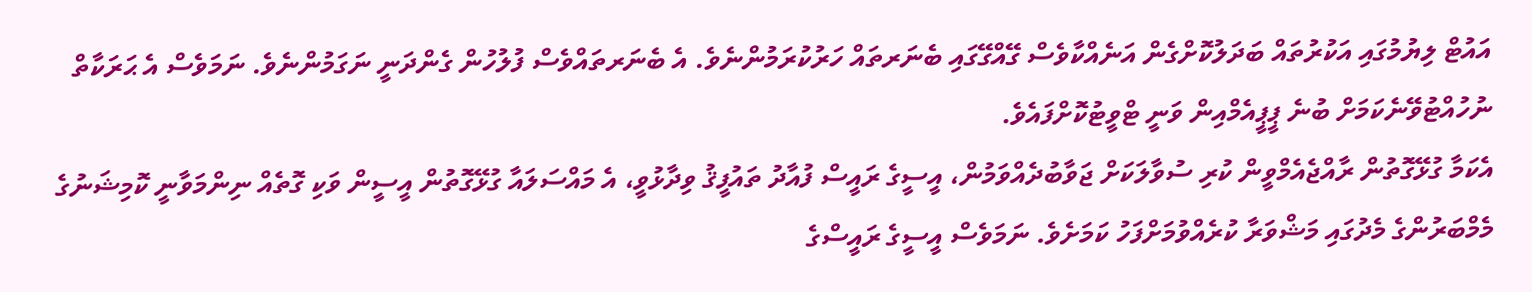އައުޓް ލިޔުމުގައި އަކުރުތައް ބަދަލުކޮށްގެން އަނެއްކާވެސް ގޭއްގޭގައި ބެނަރތައް ހަރުކުރަމުންނެވެ. އެ ބެނަރތައްވެސް ފުލުހުން ގެންދަނީ ނަގަމުންނެވެ. ނަމަވެސް އެ ޙަރަކާތް ނުހުއްޓުވޭނެކަމަށް ބުނެ ޕީޕީއެމްއިން ވަނީ ޓްވީޓުކޮށްފައެވެ.
އެކަމާ ގުޅޭގޮތުން ރާއްޖެއެމްވީން ކުރި ސުވާލަކަށް ޖަވާބުދެއްވަމުން، އީސީގެ ރައީސް ފުއާދު ތައުފީޤު ވިދާޅުވީ، އެ މައްސަލައާ ގުޅޭގޮތުން އީސީން ވަކި ގޮތެއް ނިންމަވާނީ ކޮމިޝަނުގެ މެމްބަރުންގެ މެދުގައި މަޝްވަރާ ކުރެއްވުމަށްފަހު ކަމަށެވެ. ނަމަވެސް އީސީގެ ރައީސްގެ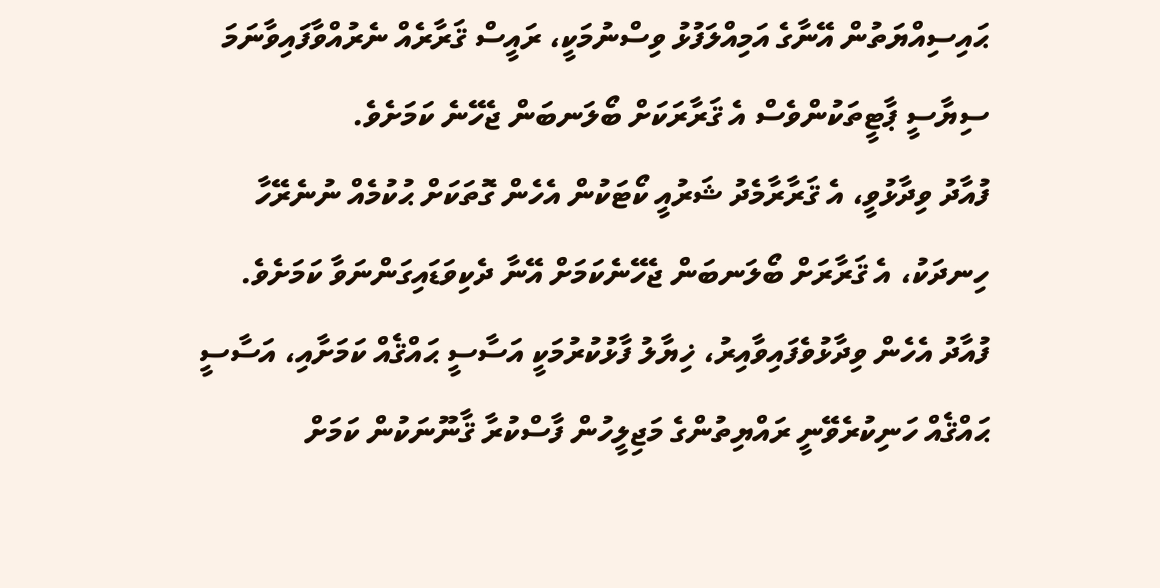ޙައިސިއްޔަތުން އޭނާގެ އަމިއްލަފުޅު ވިސްނުމަކީ، ރައީސް ޤަރާރެއް ނެރުއްވާފައިވާނަމަ ސިޔާސީ ޕާޓީތަކުންވެސް އެ ޤަރާރަކަށް ބޯލަނބަން ޖެހޭނެ ކަމަށެވެ.
ފުއާދު ވިދާޅުވީ، އެ ޤަރާރާމެދު ޝަރުއީ ކޯޓަކުން އެހެން ގޮތަކަށް ޙުކުމެއް ނުނެރޭހާ ހިނދަކު، އެ ޤަރާރަށް ބޯލަނބަން ޖެހޭނެކަމަށް އޭނާ ދެކިވަޑައިގަންނަވާ ކަމަށެވެ.
ފުއާދު އެހެން ވިދާޅުވެފައިވާއިރު، ޚިޔާލު ފާޅުކުރުމަކީ އަސާސީ ޙައްޤެއް ކަމަށާއި، އަސާސީ ޙައްޤެއް ހަނިކުރެވޭނީ ރައްޔިތުންގެ މަޖިލީހުން ފާސްކުރާ ޤާނޫނަކުން ކަމަށް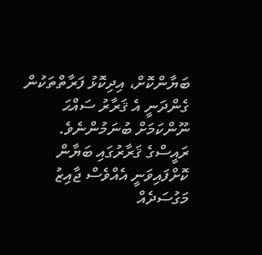ބަޔާންކޮށް، އިދިކޮޅު ފަރާތްތަކުން ގެންދަނީ އެ ޤަރާރު ސައްޙަ ނޫންކަމަށް ބުނަމުންނެވެ.
ރައީސްގެ ޤަރާރުގައި ބަޔާން ކޮށްފައިވަނީ އެއްވެސް ޖާއިޒު މަގުސަދެއް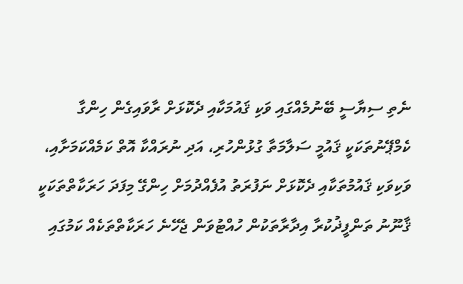ނެތި ސިޔާސީ ބޭނުމެއްގައި ވަކި ޤައުމަކާއި ދެކޮޅަށް ރާވައިގެން ހިންގާ ކެމްޕޭނުތަކަކީ ޤައުމީ ސަލާމަތާ ގުޅުންހުރި، އަދި ނުރައްކާ އޮތް ކަމެއްކަމަށާއި، ވަކިވަކި ޤައުމުތަކާއި ދެކޮޅަށް ނަފުރަތު އުފެއްދުމަށް ހިންގޭ މިފަދަ ހަރަކާތްތަކަކީ ޤާނޫނު ތަންފީޛުކުރާ އިދާރާތަކުން ހުއްޓުވަން ޖެހޭނެ ހަރަކާތްތަކެއް ކަމުގައި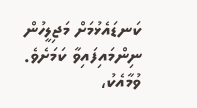ކަނޑައެޅުމަށް މަޖިލީހުން ނިންމައިފައިވާ ކަމަށެވެ.
ވުމާއެކު،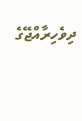ދިވެހިރާއްޖޭގެ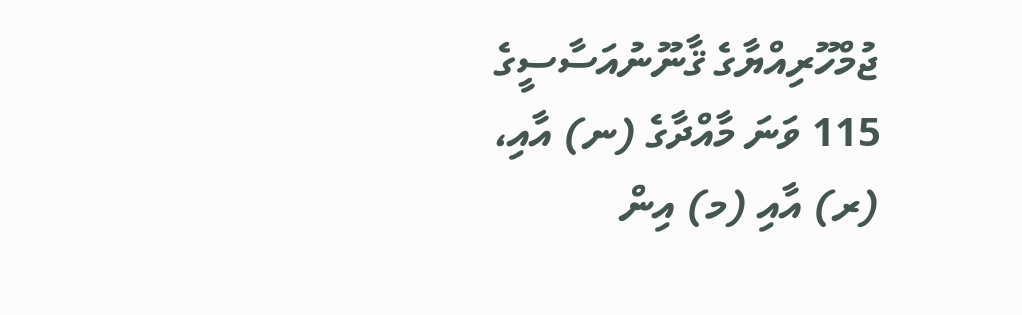ޖުމްހޫރިއްޔާގެ ޤާނޫނުއަސާސީގެ 115 ވަނަ މާއްދާގެ (ނ) އާއި، (ރ) އާއި (މ) އިން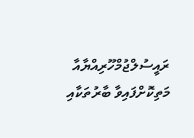ރައީސުލްޖުމްހޫރިއްޔާއާ މަތިކޮށްފައިވާ ބާރުތަކާއި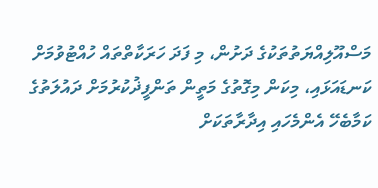މަސްއޫލިއްޔަތުތަކުގެ ދަށުން، މި ފަދަ ހަރަކާތްތައް ހުއްޓުވުމަށް ކަނޑައަޅައި، މިކަން މިގޮތުގެ މަތީން ތަންފީޛުކުރުމަށް ދައުލަތުގެ ކަމާބެހޭ އެންމެހައި އިދާރާތަކަށް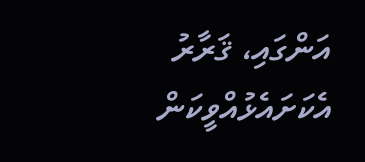އަންގައި، ޤަރާރު އެކަށައެޅުއްވީކަން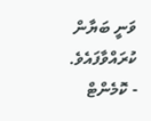ވަނީ ބަޔާން ކުރައްވާފައެވެ.
- ކޮމެންޓް